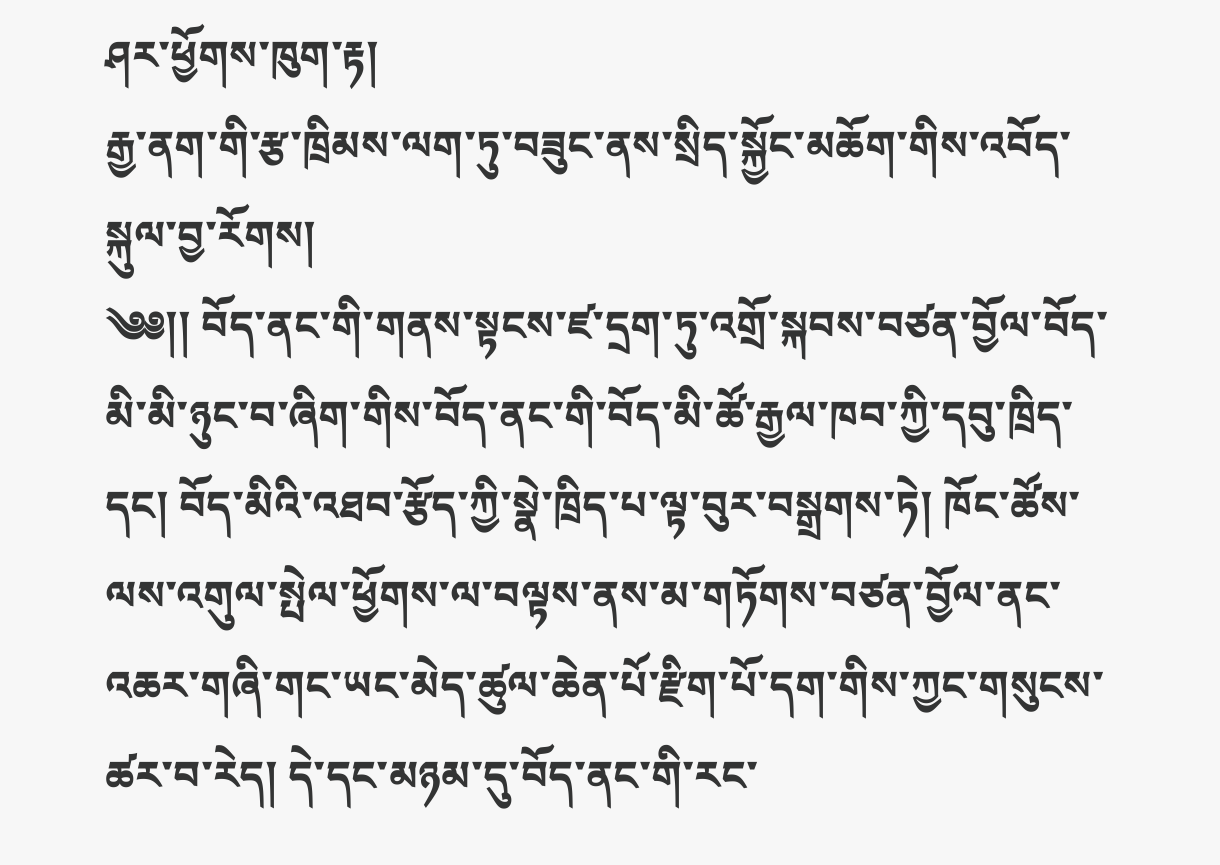ཤར་ཕྱོགས་ཁུག་རྟ།
རྒྱ་ནག་གི་རྩ་ཁྲིམས་ལག་ཏུ་བཟུང་ནས་སྲིད་སྐྱོང་མཆོག་གིས་འབོད་སྐུལ་བྱ་རོགས།
༄༅།། བོད་ནང་གི་གནས་སྟངས་ཛ་དྲག་ཏུ་འགྲོ་སྐབས་བཙན་བྱོལ་བོད་མི་མི་ཉུང་བ་ཞིག་གིས་བོད་ནང་གི་བོད་མི་ཚོ་རྒྱལ་ཁབ་ཀྱི་དབུ་ཁྲིད་དང། བོད་མིའི་འཐབ་རྩོད་ཀྱི་སྣེ་ཁྲིད་པ་ལྟ་བུར་བསྒྲགས་ཏེ། ཁོང་ཚོས་ལས་འགུལ་སྤེལ་ཕྱོགས་ལ་བལྟས་ནས་མ་གཏོགས་བཙན་བྱོལ་ནང་འཆར་གཞི་གང་ཡང་མེད་ཚུལ་ཆེན་པོ་རྫིག་པོ་དག་གིས་ཀྱང་གསུངས་ཚར་བ་རེད། དེ་དང་མཉམ་དུ་བོད་ནང་གི་རང་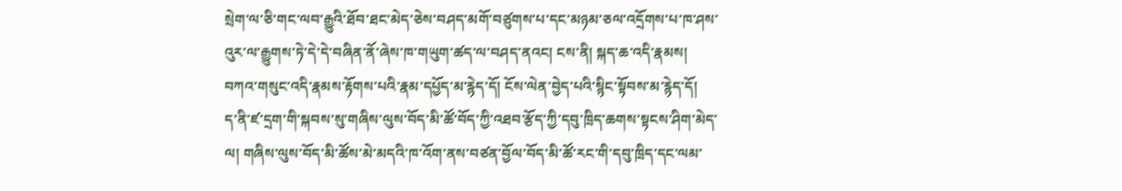སྲེག་ལ་ཅི་གང་ལབ་རྒྱུའི་ཐོབ་ཐང་མེད་ཅེས་བཤད་མགོ་བཙུགས་པ་དང་མཉམ་ཅལ་འདྲོགས་པ་ཁ་ཤས་འུར་ལ་རྒྱུགས་ཏེ་དེ་དེ་བཞིན་ནོ་ཞེས་ཁ་གཡུག་ཚད་ལ་བཤད་ནའང། ངས་ནི། སྐད་ཆ་འདི་རྣམས། བཀའ་གསུང་འདི་རྣམས་རྟོགས་པའི་རྣམ་དཔྱོད་མ་རྙེད་དོ། ངོས་ལེན་བྱེད་པའི་སྙིང་སྟོབས་མ་རྙེད་དོ།
ད་ནི་ཛ་དྲག་གི་སྐབས་སུ་གཞིས་ལུས་བོད་མི་ཚོ་བོད་ཀྱི་འཐབ་རྩོད་ཀྱི་དབུ་ཁྲིད་ཆགས་སྟངས་ཤིག་མེད་ལ། གཞིས་ལུས་བོད་མི་ཚོས་མེ་མདའི་ཁ་འོག་ནས་བཙན་བྱོལ་བོད་མི་ཚོ་རང་གི་དབུ་ཁྲིད་དང་ལམ་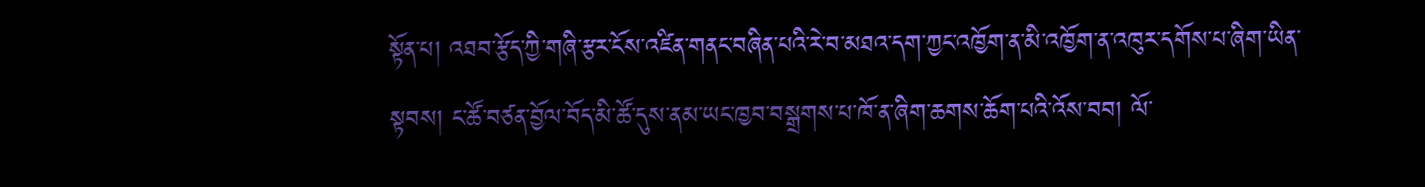སྟོན་པ། འཐབ་རྩོད་ཀྱི་གཞི་རྩར་ངོས་འཛིན་གནང་བཞིན་པའི་རེ་བ་མཐའ་དག་ཀྱང་འཁྱོག་ན་མི་འཁྱོག་ན་འཁུར་དགོས་པ་ཞིག་ཡིན་སྟབས། ང་ཚོ་བཙན་བྱོལ་བོད་མི་ཚོ་དུས་ནམ་ཡང་ཁྱབ་བསྒྲགས་པ་ཁོ་ན་ཞིག་ཆགས་ཆོག་པའི་འོས་བབ། ལོ་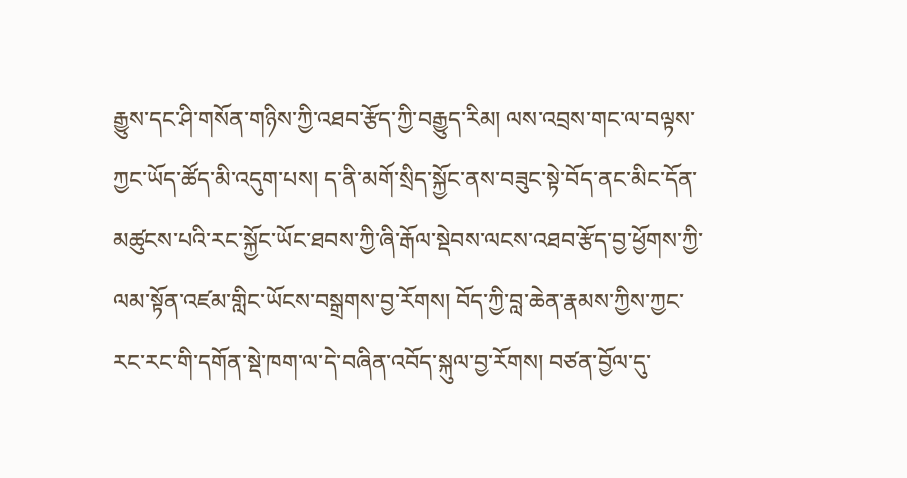རྒྱུས་དང་ཤི་གསོན་གཉིས་ཀྱི་འཐབ་རྩོད་ཀྱི་བརྒྱུད་རིམ། ལས་འབྲས་གང་ལ་བལྟས་ཀྱང་ཡོད་ཚོད་མི་འདུག་པས། ད་ནི་མགོ་སྲིད་སྐྱོང་ནས་བཟུང་སྟེ་བོད་ནང་མིང་དོན་མཚུངས་པའི་རང་སྐྱོང་ཡོང་ཐབས་ཀྱི་ཞི་རྒོལ་སྡེབས་ལངས་འཐབ་རྩོད་བྱ་ཕྱོགས་ཀྱི་ལམ་སྟོན་འཛམ་གླིང་ཡོངས་བསྒྲགས་བྱ་རོགས། བོད་ཀྱི་བླ་ཆེན་རྣམས་ཀྱིས་ཀྱང་རང་རང་གི་དགོན་སྡེ་ཁག་ལ་དེ་བཞིན་འབོད་སྐུལ་བྱ་རོགས། བཙན་བྱོལ་དུ་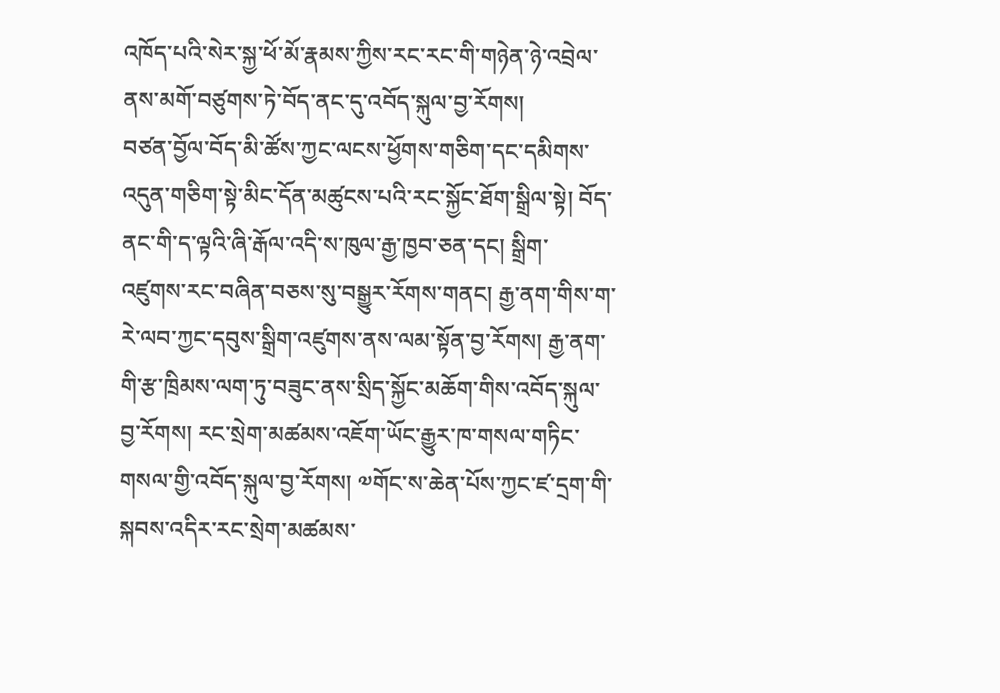འཁོད་པའི་སེར་སྐྱ་ཕོ་མོ་རྣམས་ཀྱིས་རང་རང་གི་གཉེན་ཉེ་འབྲེལ་ནས་མགོ་བཙུགས་ཏེ་བོད་ནང་དུ་འབོད་སྐུལ་བྱ་རོགས།
བཙན་བྱོལ་བོད་མི་ཚོས་ཀྱང་ལངས་ཕྱོགས་གཅིག་དང་དམིགས་འདུན་གཅིག་སྟེ་མིང་དོན་མཚུངས་པའི་རང་སྐྱོང་ཐོག་སྒྲིལ་སྟེ། བོད་ནང་གི་ད་ལྟའི་ཞི་རྒོལ་འདི་ས་ཁུལ་རྒྱ་ཁྱབ་ཅན་དང། སྒྲིག་འཛུགས་རང་བཞིན་བཅས་སུ་བསྒྱུར་རོགས་གནང། རྒྱ་ནག་གིས་ག་རེ་ལབ་ཀྱང་དབུས་སྒྲིག་འཛུགས་ནས་ལམ་སྟོན་བྱ་རོགས། རྒྱ་ནག་གི་རྩ་ཁྲིམས་ལག་ཏུ་བཟུང་ནས་སྲིད་སྐྱོང་མཆོག་གིས་འབོད་སྐུལ་བྱ་རོགས། རང་སྲེག་མཚམས་འཇོག་ཡོང་རྒྱུར་ཁ་གསལ་གཏིང་གསལ་གྱི་འབོད་སྐུལ་བྱ་རོགས། ༧གོང་ས་ཆེན་པོས་ཀྱང་ཛ་དྲག་གི་སྐབས་འདིར་རང་སྲེག་མཚམས་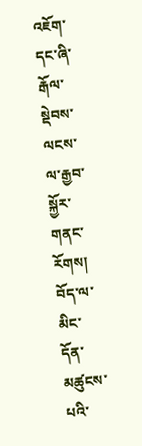འཇོག་དང་ཞི་རྒོལ་སྡེབས་ལངས་ལ་རྒྱབ་སྐྱོར་གནང་རོགས། བོད་ལ་མིང་དོན་མཚུངས་པའི་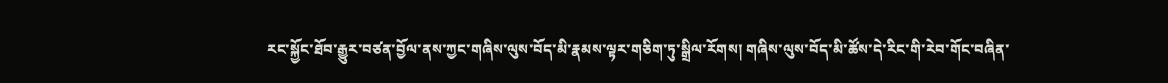རང་སྐྱོང་ཐོབ་རྒྱུར་བཙན་བྱོལ་ནས་ཀྱང་གཞིས་ལུས་བོད་མི་རྣམས་ལྟར་གཅིག་ཏུ་སྒྲིལ་རོགས། གཞིས་ལུས་བོད་མི་ཚོས་དེ་རིང་གི་རེབ་གོང་བཞིན་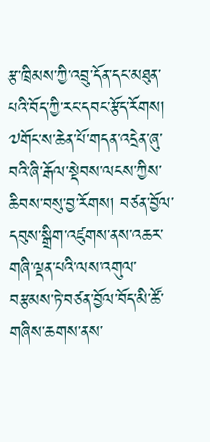རྩ་ཁྲིམས་ཀྱི་འབྲུ་དོན་དང་མཐུན་པའི་བོད་ཀྱི་རང་དབང་རྩོད་རོགས། ༧གོང་ས་ཆེན་པོ་གདན་འདྲེན་ཞུ་བའི་ཞི་རྒོལ་སྡེབས་ལངས་ཀྱིས་ཆིབས་བསུ་བྱ་རོགས། བཙན་བྱོལ་དབུས་སྒྲིག་འཛུགས་ནས་འཆར་གཞི་ལྡན་པའི་ལས་འགུལ་བརྩམས་ཏེ་བཙན་བྱོལ་བོད་མི་ཚོ་གཞིས་ཆགས་ནས་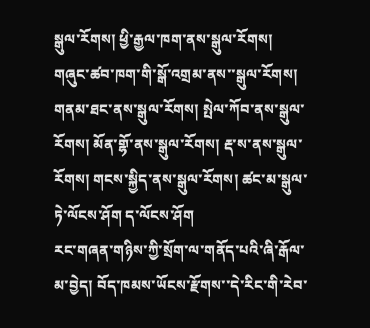སྒུལ་རོགས། ཕྱི་རྒྱལ་ཁག་ནས་སྒུལ་རོགས། གཞུང་ཚབ་ཁག་གི་སྒོ་འགྲམ་ནས་་སྒུལ་རོགས། གནམ་ཐང་ནས་སྒུལ་རོགས། སྤེལ་ཀོབ་ནས་སྒུལ་རོགས། མོན་གྷོ་ནས་སྒུལ་རོགས། རྡ་ས་ནས་སྒུལ་རོགས། གངས་སྐྱིད་ནས་སྒུལ་རོགས། ཚང་མ་སྒུལ་ཏེ་ལོངས་ཤོག ད་ལོངས་ཤོག
རང་གཞན་གཉིས་ཀྱི་སྲོག་ལ་གནོད་པའི་ཞི་རྒོལ་མ་བྱེད། བོད་ཁམས་ཡོངས་རྫོགས་་དེ་རིང་གི་རེབ་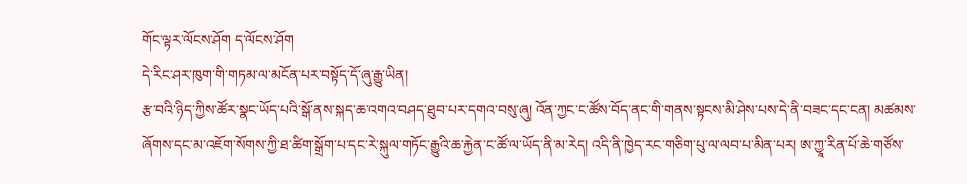གོང་ལྟར་ལོངས་ཤོག ད་ལོངས་ཤོག
དེ་རིང་ཤར་ཁུག་གི་གཏམ་ལ་མངོན་པར་བསྟོད་དོ་ཞུ་རྒྱུ་ཡིན།
རྩ་བའི་ཉིད་ཀྱིས་ཚོར་སྣང་ཡོད་པའི་སྒོ་ནས་སྐད་ཆ་འགའ་བཤད་ཐུབ་པར་དགའ་བསུ་ཞུ། འོན་ཀྱང་ང་ཚོས་བོད་ནང་གི་གནས་སྟངས་མི་ཤེས་པས་དེ་ནི་བཟང་དང་ངན། མཚམས་ཞོགས་དང་མ་འཇོག་སོགས་ཀྱི་ཐ་ཚིག་སྒྲོག་པ་དང་རེ་སྐུལ་གཏོང་རྒྱུའི་ཆ་རྐྱེན་ང་ཚོ་ལ་ཡོད་ནི་མ་རེད། འདི་ནི་ཁྱེད་རང་གཅིག་པུ་ལ་ལབ་པ་མིན་པར། ཨ་ཀྱཱ་རིན་པོ་ཆེ་གཙོས་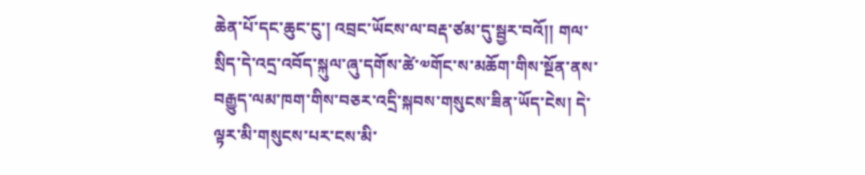ཆེན་པོ་དང་ཆུང་ངུ་། འབྲང་ཡོངས་ལ་བརྡ་ཙམ་དུ་སྦྱར་བའོ།། གལ་སྲིད་དེ་འདྲ་འབོད་སྐུལ་ཞུ་དགོས་ཚེ་༧གོང་ས་མཆོག་གིས་སྔོན་ནས་བརྒྱུད་ལམ་ཁག་གིས་བཅར་འདྲི་སྐབས་གསུངས་ཟིན་ཡོད་ངེས། དེ་ལྟར་མི་གསུངས་པར་ངས་མི་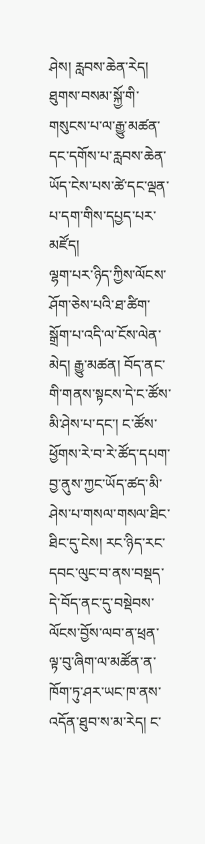ཤེས། རླབས་ཆེན་རེད། ཐུགས་བསམ་སྐྱོ་གི་གསུངས་པ་ལ་རྒྱུ་མཚན་དང་དགོས་པ་རླབས་ཆེན་ཡོད་ངེས་པས་ཚེ་དང་ལྡན་པ་དག་གིས་དཔྱད་པར་མཛོད།
ལྷག་པར་ཉིད་ཀྱིས་ལོངས་ཤོག་ཅེས་པའི་ཐ་ཚིག་སྒྲོག་པ་འདི་ལ་ངོས་ལེན་མེད། རྒྱུ་མཚན། བོད་ནང་གི་གནས་སྟངས་དེ་ང་ཚོས་མི་ཤེས་པ་དང་། ང་ཚོས་ཕྱོགས་རེ་བ་རེ་ཚོད་དཔག་བྱ་ནུས་ཀྱང་ཡོད་ཚད་མི་ཤེས་པ་གསལ་གསལ་ཐིང་ཐིང་དུ་ངེས། རང་ཉིད་རང་དབང་ལུང་བ་ནས་བསྡད་དེ་བོད་ནང་དུ་བསྡེབས་ལོངས་བྱོས་ལབ་ན་ཕྲན་ལྟ་བུ་ཞིག་ལ་མཚོན་ན་ཁོག་ཏུ་ཤར་ཡང་ཁ་ནས་འདོན་ཐུབ་ས་མ་རེད། ང་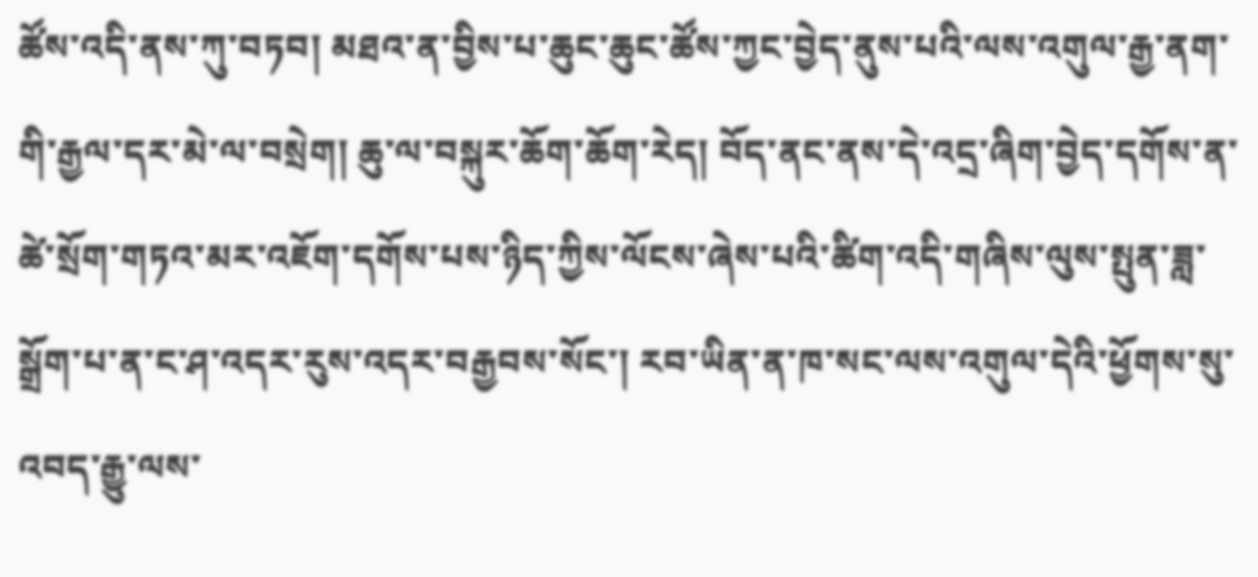ཚོས་འདི་ནས་ཀུ་བཏབ། མཐའ་ན་བྱིས་པ་ཆུང་ཆུང་ཚོས་ཀྱང་བྱེད་ནུས་པའི་ལས་འགུལ་རྒྱ་ནག་གི་རྒྱལ་དར་མེ་ལ་བསྲེག། ཆུ་ལ་བསྐུར་ཆོག་ཆོག་རེད། བོད་ནང་ནས་དེ་འདྲ་ཞིག་བྱེད་དགོས་ན་ཚེ་སྲོག་གཏའ་མར་འཇོག་དགོས་པས་ཉིད་ཀྱིས་ལོངས་ཞེས་པའི་ཚིག་འདི་གཞིས་ལུས་སྤུན་ཟླ་སྒྲོག་པ་ན་ང་ཤ་འདར་རུས་འདར་བརྒྱབས་སོང་། རབ་ཡིན་ན་ཁ་སང་ལས་འགུལ་དེའི་ཕྱོགས་སུ་འབད་རྒྱུ་ལས་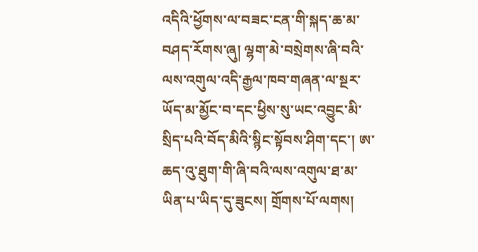འདིའི་ཕྱོགས་ལ་བཟང་ངན་གི་སྐད་ཆ་མ་བཤད་རོགས་ཞུ། ལྷག་མེ་བསྲེགས་ཞི་བའི་ལས་འགུལ་འདི་རྒྱལ་ཁབ་གཞན་ལ་སྔར་ཡོད་མ་མྱོང་བ་དང་ཕྱིས་སུ་ཡང་འབྱུང་མི་སྲིད་པའི་བོད་མིའི་སྙིང་སྟོབས་ཤིག་དང་། ཨ་ཆད་འུ་ཐུག་གི་ཞི་བའི་ལས་འགུལ་ཐ་མ་ཡིན་པ་ཡིད་དུ་ཟུངས། གྲོགས་པོ་ལགས།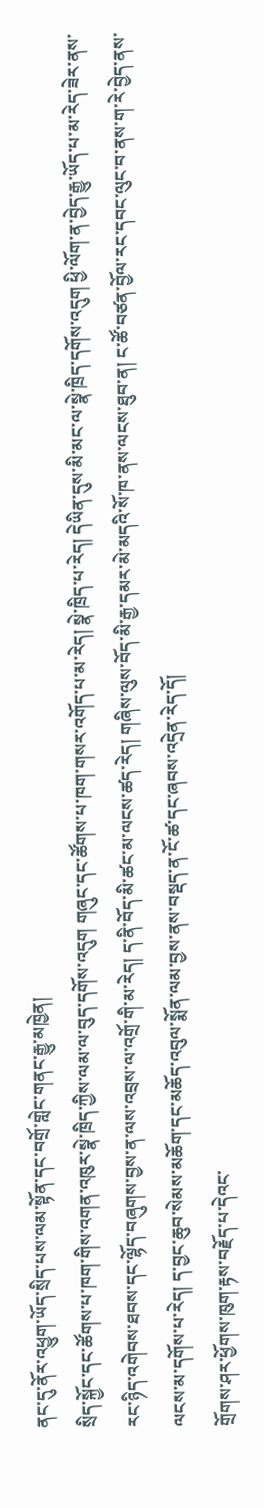ནང་དུ་ནོར་འཕྱུག་ཡོད་སྲིད་པས་ལམ་སྟོན་དང་བགྲོ་གླེང་གནང་རྒྱུ་མཁྱེན།
སྲིད་སྐྱོང་དང་ཚོགས་པ་ཁག་གིས་འགན་འཁུར་སྣེ་ཁྲིད་ཀྱིས་ལམ་ལ་བུད་དགོས་འདུག གཞུང་དང་ཚོགས་པ་ཁག་གསར་འགོད་པ་མ་རེད། སྣེ་ཁྲིད་པ་རེད། དེཡིན་དུས་མི་མང་ལ་སྣེ་ཁྲིད་དགོས་འདུག ཕྱི་ལོག་ན་བྱེད་རྒྱུ་ཡོད་པ་མ་རེད་ཟེར་ནས་རང་ཉིད་འགེབས་ཐབས་དང་ལྷོད་བཞུགས་བྱས་ན་ལས་འབྲས་ལ་འགྲོ་གི་མ་རེད། ད་ནི་བོད་མི་ཚང་མ་ལངས་ཚད་རེད། གཞིས་ལུས་བོད་མི་རྒྱ་དམར་མེ་མདའི་སོ་ཁ་ནས་ལངས་ཐུབ་ན། ང་ཚོ་བཙན་བྱོལ་རང་དབང་ལུང་བ་ནས་ག་རེ་བྱེད་ནས་ལངས་མ་དགོས་པ་རེད། ད་བྱང་ཆུབ་སེམས་མཆོག་དང་མཆོད་འབུལ་སྨོན་ལམ་བྱས་ནས་བསྡད་ན་ངོ་ཚ་དང་ཞབས་འདྲེན་རེད་དོ།
གྲོགས་ཤར་ཕྱོགས་ཁུག་རྟས་བརྗོད་པ་དེའང་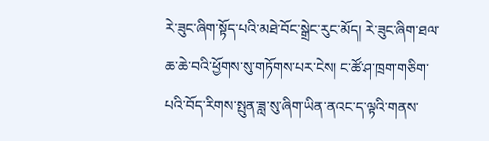རེ་ཟུང་ཞིག་སྟོད་པའི་མཐེ་བོང་སྒྲེང་རུང་མོད། རེ་ཟུང་ཞིག་ཐལ་ཆ་ཆེ་བའི་ཕྱོགས་སུ་གཏོགས་པར་ངེས། ང་ཚོ་ཤ་ཁྲག་གཅིག་པའི་བོད་རིགས་སྤུན་ཟླ་སུ་ཞིག་ཡིན་ནའང་ད་ལྟའི་གནས་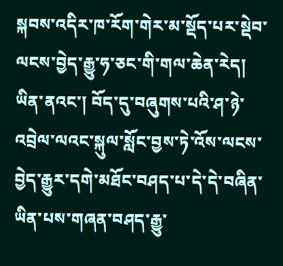སྐབས་འདིར་ཁ་རོག་གེར་མ་སྡོད་པར་སྡེབ་ལངས་བྱེད་རྒྱུ་ཧ་ཅང་གི་གལ་ཆེན་རེད། ཡིན་ནའང་། བོད་དུ་བཞུགས་པའི་ཤ་ཉེ་འབྲེལ་ལའང་སྐུལ་སློང་བྱས་ཏེ་འོས་ལངས་བྱེད་རྒྱུར་དགེ་མཐོང་བཤད་པ་དེ་དེ་བཞིན་ཡིན་པས་གཞན་བཤད་རྒྱུ་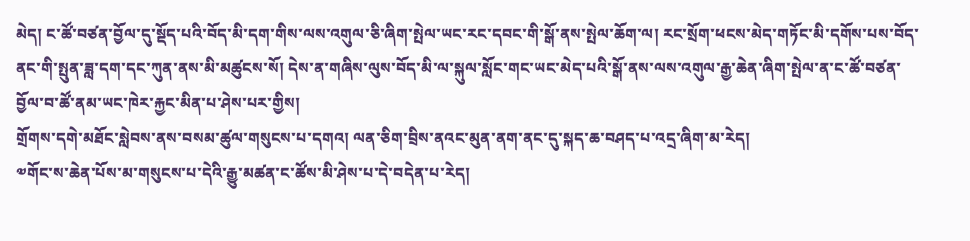མེད། ང་ཚོ་བཙན་བྱོལ་དུ་སྡོད་པའི་བོད་མི་དག་གིས་ལས་འགུལ་ཅི་ཞིག་སྤེལ་ཡང་རང་དབང་གི་སྒོ་ནས་སྤེལ་ཆོག་ལ། རང་སྲོག་ཕངས་མེད་གཏོང་མི་དགོས་པས་བོད་ནང་གི་སྤུན་ཟླ་དག་དང་ཀུན་ནས་མི་མཚུངས་སོ། དེས་ན་གཞིས་ལུས་བོད་མི་ལ་སྐུལ་སློང་གང་ཡང་མེད་པའི་སྒོ་ནས་ལས་འགུལ་རྒྱ་ཆེན་ཞིག་སྤེལ་ན་ང་ཚོ་བཙན་བྱོལ་བ་ཚོ་ནམ་ཡང་ཁེར་རྐྱང་མིན་པ་ཤེས་པར་གྱིས།
གྲོགས་དགེ་མཐོང་སླེབས་ནས་བསམ་ཚུལ་གསུངས་པ་དགའ། ལན་ཅིག་བྲིས་ནའང་མུན་ནག་ནང་དུ་སྐད་ཆ་བཤད་པ་འདྲ་ཞིག་མ་རེད།
༧གོང་ས་ཆེན་པོས་མ་གསུངས་པ་དེའི་རྒྱུ་མཚན་ང་ཚོས་མི་ཤེས་པ་དེ་བདེན་པ་རེད།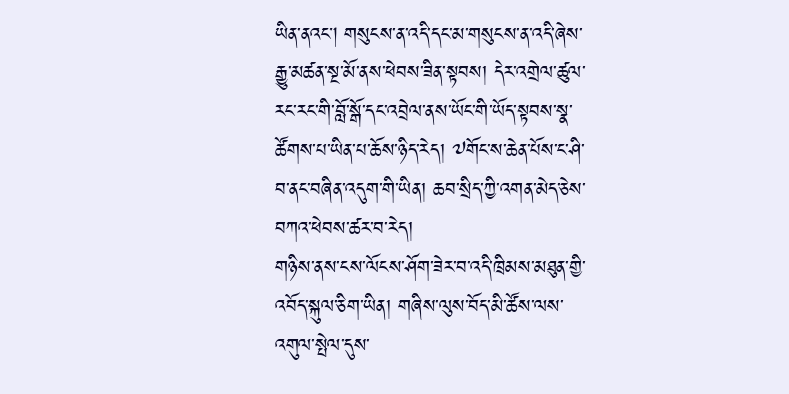ཡིན་ནའང། གསུངས་ན་འདི་དང་མ་གསུངས་ན་འདི་ཞེས་རྒྱུ་མཚན་སྔ་མོ་ནས་ཕེབས་ཟིན་སྟབས། དེར་འགྲེལ་ཚུལ་རང་རང་གི་བློ་སྒོ་དང་འབྲེལ་ནས་ཡོང་གི་ཡོད་སྟབས་སྣ་ཚོགས་པ་ཡིན་པ་ཆོས་ཉིད་རེད། ༧གོང་ས་ཆེན་པོས་ང་ཤི་བ་ནང་བཞིན་འདུག་གི་ཡིན། ཆབ་སྲིད་ཀྱི་འགན་མེད་ཅེས་བཀའ་ཕེབས་ཚར་བ་རེད།
གཉིས་ནས་ངས་ལོངས་ཤོག་ཟེར་བ་འདི་ཁྲིམས་མཐུན་གྱི་འབོད་སྐུལ་ཅིག་ཡིན། གཞིས་ལུས་བོད་མི་ཚོས་ལས་འགུལ་སྤེལ་དུས་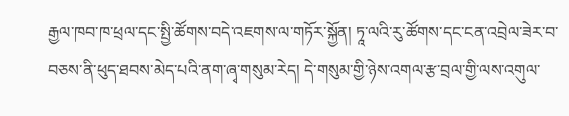རྒྱལ་ཁབ་ཁ་ཕྲལ་དང་སྤྱི་ཚོགས་བདེ་འཇགས་ལ་གཏོར་སྐྱོན། ཏཱ་ལའི་རུ་ཚོགས་དང་ངན་འབྲེལ་ཟེར་བ་བཅས་ནི་ཕུད་ཐབས་མེད་པའི་ནག་ཞྭ་གསུམ་རེད། དེ་གསུམ་གྱི་ཉེས་འགལ་རྩ་བྲལ་གྱི་ལས་འགུལ་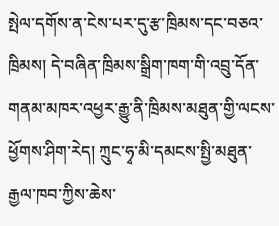སྤེལ་དགོས་ན་ངེས་པར་དུ་རྩ་ཁྲིམས་དང་བཅའ་ཁྲིམས། དེ་བཞིན་ཁྲིམས་སྒྲིག་ཁག་གི་འབྲུ་དོན་གནམ་མཁར་འཕྱར་རྒྱུ་ནི་ཁྲིམས་མཐུན་གྱི་ལངས་ཕྱོགས་ཤིག་རེད། ཀྲུང་ཧྭ་མི་དམངས་སྤྱི་མཐུན་རྒྱལ་ཁབ་ཀྱིས་ཆེས་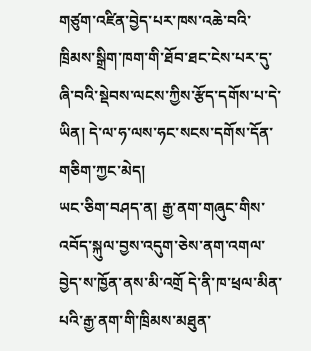གཙུག་འཛིན་བྱེད་པར་ཁས་འཆེ་བའི་ཁྲིམས་སྒྲིག་ཁག་གི་ཐོབ་ཐང་ངེས་པར་དུ་ཞི་བའི་སྡེབས་ལངས་ཀྱིས་རྩོད་དགོས་པ་དེ་ཡིན། དེ་ལ་ཧ་ལས་ཧང་སངས་དགོས་དོན་གཅིག་ཀྱང་མེད།
ཡང་ཅིག་བཤད་ན། རྒྱ་ནག་གཞུང་གིས་འབོད་སྐུལ་བྱས་འདུག་ཅེས་ནག་འགལ་བྱེད་ས་ཁྱོན་ནས་མི་འགྲོ དེ་ནི་ཁ་ཕྲལ་མིན་པའི་རྒྱ་ནག་གི་ཁྲིམས་མཐུན་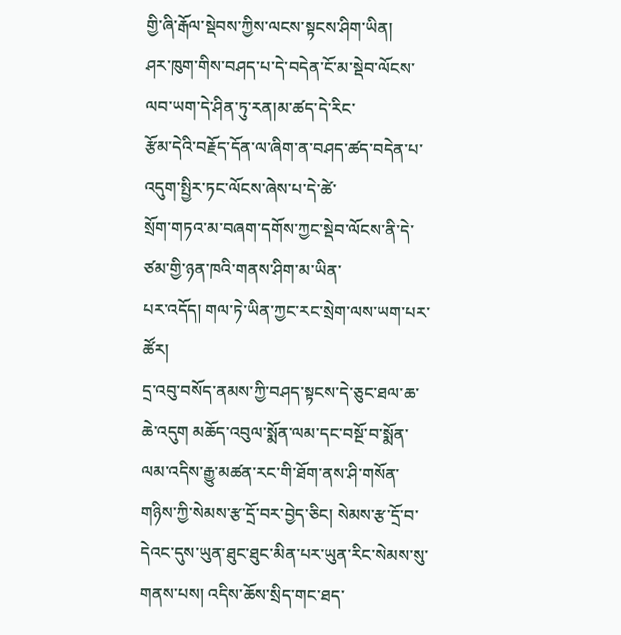གྱི་ཞི་རྒོལ་སྡེབས་ཀྱིས་ལངས་སྟངས་ཤིག་ཡིན།
ཤར་ཁུག་གིས་བཤད་པ་དེ་བདེན་ངོ་མ་སྡེབ་ལོངས་ལབ་ཡག་དེ་ཤིན་ཏུ་རན།མ་ཚད་དེ་རིང་
རྩོམ་དེའི་བརྗོད་དོན་ལ་ཞིག་ན་བཤད་ཚད་བདེན་པ་འདུག་སྤྱིར་ཏང་ལོངས་ཞེས་པ་དེ་ཚེ་
སྲོག་གཏའ་མ་བཞག་དགོས་ཀྱང་སྡེབ་ལོངས་ནི་དེ་ཙམ་གྱི་ཉན་ཁའི་གནས་ཤིག་མ་ཡིན་
པར་འདོད། གལ་ཏེ་ཡིན་ཀྱང་རང་སྲེག་ལས་ཡག་པར་ཚོར།
དྲ་འབུ་བསོད་ནམས་ཀྱི་བཤད་སྟངས་དེ་ཅུང་ཐལ་ཆ་ཆེ་འདུག མཆོད་འབུལ་སྨོན་ལམ་དང་བསྔོ་བ་སྨོན་ལམ་འདིས་རྒྱུ་མཚན་རང་གི་ཐོག་ནས་ཤི་གསོན་གཉིས་ཀྱི་སེམས་རྩ་དྲོ་བར་བྱེད་ཅིང། སེམས་རྩ་དྲོ་བ་དེའང་དུས་ཡུན་ཐུང་ཐུང་མིན་པར་ཡུན་རིང་སེམས་སུ་གནས་པས། འདིས་ཆོས་སྲིད་གང་ཐད་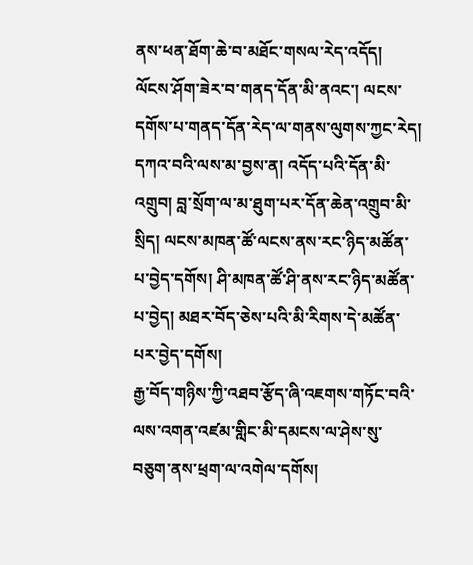ནས་ཕན་ཐོག་ཆེ་བ་མཐོང་གསལ་རེད་འདོད།
ལོངས་ཤོག་ཟེར་བ་གནད་དོན་མི་ནའང་། ལངས་དགོས་པ་གནད་དོན་རེད་ལ་གནས་ལུགས་ཀྱང་རེད། དཀའ་བའི་ལས་མ་བྱས་ན། འདོད་པའི་དོན་མི་འགྲུབ། བླ་སྲོག་ལ་མ་ཐུག་པར་དོན་ཆེན་འགྲུབ་མི་སྲིད། ལངས་མཁན་ཚོ་ལངས་ནས་རང་ཉིད་མཚོན་པ་བྱེད་དགོས། ཤི་མཁན་ཚོ་ཤི་ནས་རང་ཉིད་མཚོན་པ་བྱེད། མཐར་བོད་ཅེས་པའི་མི་རིགས་དེ་མཚོན་པར་བྱེད་དགོས།
རྒྱ་བོད་གཉིས་ཀྱི་འཐབ་རྩོད་ཞི་འཇགས་གཏོང་བའི་ལས་འགན་འཛམ་གླིང་མི་དམངས་ལ་ཤེས་སུ་བཅུག་ནས་ཕྲག་ལ་འགེལ་དགོས།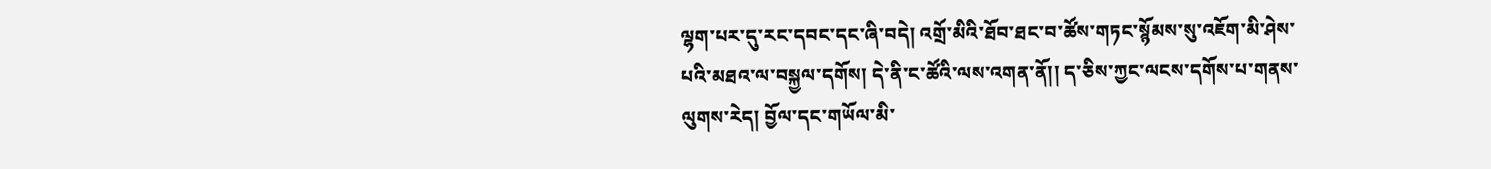ལྷག་པར་དུ་རང་དབང་དང་ཞི་བདེ། འགྲོ་མིའི་ཐོབ་ཐང་བ་ཚོས་གཏང་སྙོམས་སུ་འཇོག་མི་ཤེས་པའི་མཐའ་ལ་བསྐྱལ་དགོས། དེ་ནི་ང་ཚོའི་ལས་འགན་ནོ།། ད་ཅིས་ཀྱང་ལངས་དགོས་པ་གནས་ལུགས་རེད། བྱོལ་དང་གཡོལ་མི་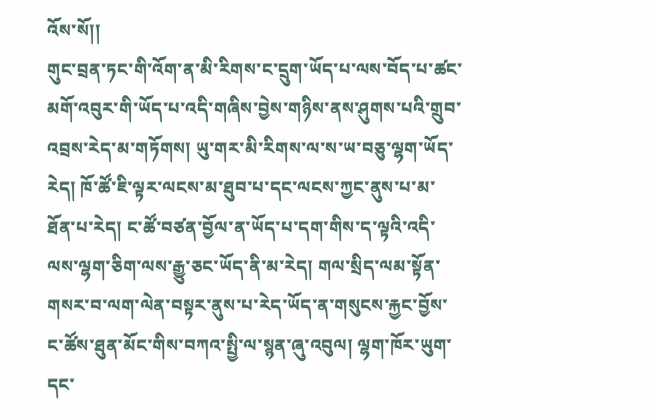འོས་སོ།།
གུང་བྲན་ཏང་གི་འོག་ན་མི་རིགས་ང་དྲུག་ཡོད་པ་ལས་བོད་པ་ཚང་མགོ་འབུར་གི་ཡོད་པ་འདི་གཞིས་བྱེས་གཉིས་ནས་ཤུགས་པའི་གྲུབ་འབྲས་རེད་མ་གཏོགས། ཡུ་གར་མི་རིགས་ལ་ས་ཡ་བཅུ་ལྷག་ཡོད་རེད། ཁོ་ཚོ་ཇི་ལྟར་ལངས་མ་ཐུབ་པ་དང་ལངས་ཀྱང་ནུས་པ་མ་ཐོན་པ་རེད། ང་ཚོ་བཙན་བྱོལ་ན་ཡོད་པ་དག་གིས་ད་ལྟའི་འདི་ལས་ལྷག་ཅིག་ལས་རྒྱུ་ཅང་ཡོད་ནི་མ་རེད། གལ་སྲིད་ལམ་སྟོན་གསར་བ་ལག་ལེན་བསྟར་ནུས་པ་རེད་ཡོད་ན་གསུངས་རྐྱང་བྱོས་ང་ཚོས་ཐུན་མོང་གིས་བཀའ་སྤྱི་ལ་སྙན་ཞུ་འབུལ། ལྷག་ཁོར་ཡུག་དང་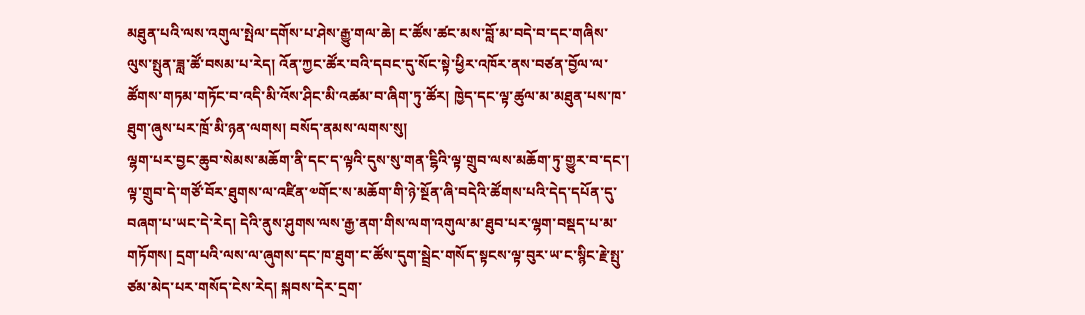མཐུན་པའི་ལས་འགུལ་སྤེལ་དགོས་པ་ཤེས་རྒྱུ་གལ་ཆེ། ང་ཚོས་ཚང་མས་བློ་མ་བདེ་བ་དང་གཞིས་ལུས་སྤུན་ཟླ་ཚོ་བསམ་པ་རེད། འོན་ཀྱང་ཚོར་བའི་དབང་དུ་སོང་སྟེ་ཕྱིར་འཁོར་ནས་བཙན་བྱོལ་ལ་ཚོགས་གཏམ་གཏོང་བ་འདི་མི་འོས་ཤིང་མི་འཚམ་བ་ཞིག་ཏུ་ཚོར། ཁྱེད་དང་ལྟ་ཚུལ་མ་མཐུན་པས་ཁ་ཐུག་ཞུས་པར་ཁྲོ་མི་ཉན་ལགས། བསོད་ནམས་ལགས་སུ།
ལྷག་པར་བྱང་ཆུབ་སེམས་མཆོག་ནི་དང་ད་ལྟའི་དུས་སུ་གན་ངྷིའི་ལྟ་གྲུབ་ལས་མཆོག་ཏུ་གྱུར་བ་དང་། ལྟ་གྲུབ་དེ་གཙོ་བོར་ཐུགས་ལ་འཛིན་༧གོང་ས་མཆོག་གི་ཉེ་སྔོན་ཞི་བདེའི་ཚོགས་པའི་དེད་དཔོན་དུ་བཞག་པ་ཡང་དེ་རེད། དེའི་ནུས་ཤུགས་ལས་རྒྱ་ནག་གིས་ལག་འགུལ་མ་ཐུབ་པར་ལྷག་བསྡད་པ་མ་གཏོགས། དྲག་པའི་ལས་ལ་ཞུགས་དང་ཁ་ཐུག་ང་ཚོས་དུག་སྦྲེང་གསོད་སྟངས་ལྟ་བུར་ཡ་ང་སྙིང་རྗེ་སྤུ་ཙམ་མེད་པར་གསོད་ངེས་རེད། སྐབས་དེར་དྲག་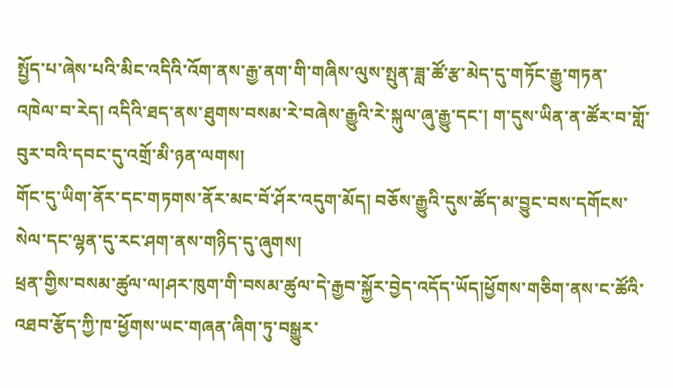སྤྱོད་པ་ཞེས་པའི་མིང་འདིའི་འོག་ནས་རྒྱ་ནག་གི་གཞིས་ལུས་སྤུན་ཟླ་ཚོ་རྩ་མེད་དུ་གཏོང་རྒྱུ་གཏན་འཁེལ་བ་རེད། འདིའི་ཐད་ནས་ཐུགས་བསམ་རེ་བཞེས་རྒྱུའི་རེ་སྐུལ་ཞུ་རྒྱུ་དང་། ག་དུས་ཡིན་ན་ཚོར་བ་གློ་བུར་བའི་དབང་དུ་འགྲོ་མི་ཉན་ལགས།
གོང་དུ་ཡིག་ནོར་དང་གཏགས་ནོར་མང་བོ་ཤོར་འདུག་མོད། བཅོས་རྒྱུའི་དུས་ཚོད་མ་བྱུང་བས་དགོངས་སེལ་དང་ལྷན་དུ་རང་ཤག་ནས་གཉིད་དུ་ཞུགས།
ཕྲན་གྱིས་བསམ་ཚུལ་ལ།ཤར་ཁུག་གི་བསམ་ཚུལ་དེ་རྒྱབ་སྐྱོར་བྱེད་འདོད་ཡོད།ཕྱོགས་གཅིག་ནས་ང་ཚོའི་འཐབ་རྩོད་ཀྱི་ཁ་ཕྱོགས་ཡང་གཞན་ཞིག་ཏུ་བསྒྱུར་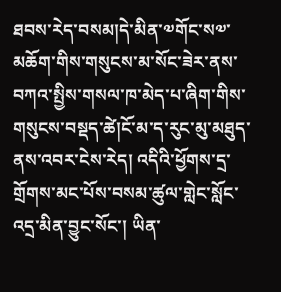ཐབས་རེད་བསམ།དེ་མིན་༧གོང་ས༧་མཆོག་གིས་གསུངས་མ་སོང་ཟེར་ནས་བཀའ་སྤྱིས་གསལ་ཁ་མེད་པ་ཞིག་གིས་གསུངས་བསྡད་ཚེ།ངོ་མ་ད་རུང་མུ་མཐུད་ནས་འབར་ངེས་རེད། འདིའི་ཕྱོགས་དྲ་གྲོགས་མང་པོས་བསམ་ཚུལ་གླེང་སློང་འདྲ་མིན་བྱུང་སོང་། ཡིན་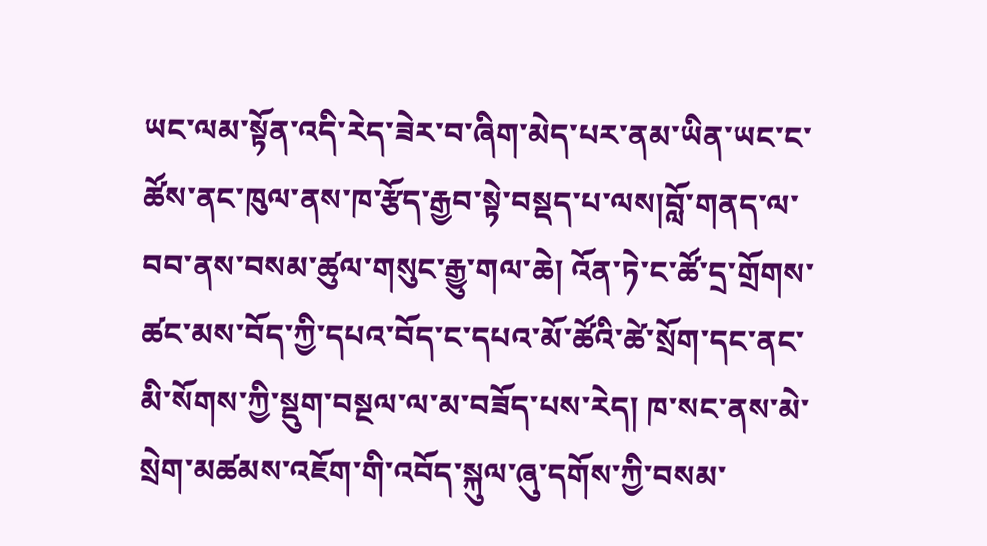ཡང་ལམ་སྟོན་འདི་རེད་ཟེར་བ་ཞིག་མེད་པར་ནམ་ཡིན་ཡང་ང་ཚོས་ནང་ཁུལ་ནས་ཁ་རྩོད་རྒྱབ་སྟེ་བསྡད་པ་ལས།བློ་གནད་ལ་བབ་ནས་བསམ་ཚུལ་གསུང་རྒྱུ་གལ་ཆེ། འོན་ཏེ་ང་ཚོ་དྲ་གྲོགས་ཚང་མས་བོད་ཀྱི་དཔའ་བོད་ང་དཔའ་མོ་ཚོའི་ཚེ་སྲོག་དང་ནང་མི་སོགས་ཀྱི་སྡུག་བསྔལ་ལ་མ་བཟོད་པས་རེད། ཁ་སང་ནས་མེ་སྲེག་མཚམས་འཇོག་གི་འབོད་སྐུལ་ཞུ་དགོས་ཀྱི་བསམ་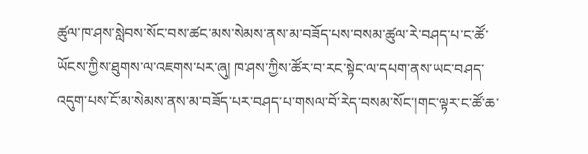ཚུལ་ཁ་ཤས་སླེབས་སོང་བས་ཚང་མས་སེམས་ནས་མ་བཟོད་པས་བསམ་ཚུལ་རེ་བཤད་པ་ང་ཚོ་ཡོངས་ཀྱིས་ཐུགས་ལ་འཇགས་པར་ཞུ། ཁ་ཤས་ཀྱིས་ཚོར་བ་རང་སྟེང་ལ་དཔག་ནས་ཡང་བཤད་འདུག་པས་ངོ་མ་སེམས་ནས་མ་བཟོད་པར་བཤད་པ་གསལ་བོ་རེད་བསམ་སོང་།གང་ལྟར་ང་ཚོ་ཆ་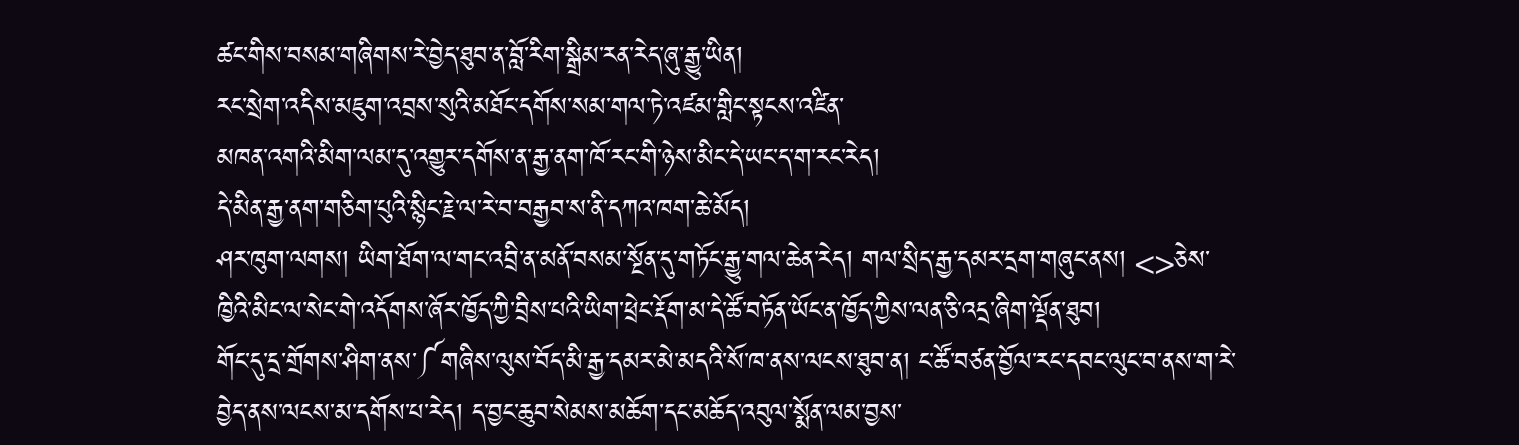ཚང་གིས་བསམ་གཞིགས་རེ་བྱེད་ཐུབ་ན་བློ་རིག་སྒྲིམ་རན་རེད་ཞུ་རྒྱུ་ཡིན།
རང་སྲེག་འདིས་མཇུག་འབྲས་སུའི་མཐོང་དགོས་སམ་གལ་ཏེ་འཛམ་གླིང་སྟངས་འཛིན་
མཁན་འགའི་མིག་ལམ་དུ་འགྱུར་དགོས་ན་རྒྱ་ནག་ཁོ་རང་གི་ཉེས་མིང་དེ་ཡང་ད་ག་རང་རེད།
དེ་མིན་རྒྱ་ནག་གཅིག་པུའི་སྙིང་རྗེ་ལ་རེ་བ་བརྒྱབ་ས་ནི་དཀའ་ཁག་ཆེ་མོད།
ཤར་ཁུག་ལགས། ཡིག་ཐོག་ལ་གང་འབྲི་ན་མནོ་བསམ་སྔོན་དུ་གཏོང་རྒྱུ་གལ་ཆེན་རེད། གལ་སྲིད་རྒྱ་དམར་དྲག་གཞུང་ནས། <>ཅེས་ཁྱིའི་མིང་ལ་སེང་གེ་འདོགས་ཞོར་ཁྱོད་ཀྱི་བྲིས་པའི་ཡིག་ཕྲེང་རྡོག་མ་དེ་ཚོ་བཏོན་ཡོང་ན་ཁྱོད་ཀྱིས་ལན་ཅི་འདྲ་ཞིག་ལྡོན་ཐུབ།
གོང་དུ་དྲ་གྲོགས་ཤིག་ནས་༼གཞིས་ལུས་བོད་མི་རྒྱ་དམར་མེ་མདའི་སོ་ཁ་ནས་ལངས་ཐུབ་ན། ང་ཚོ་བཙན་བྱོལ་རང་དབང་ལུང་བ་ནས་ག་རེ་བྱེད་ནས་ལངས་མ་དགོས་པ་རེད། ད་བྱང་ཆུབ་སེམས་མཆོག་དང་མཆོད་འབུལ་སྨོན་ལམ་བྱས་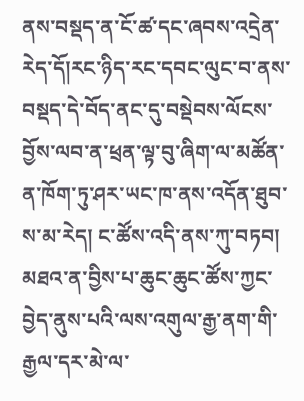ནས་བསྡད་ན་ངོ་ཚ་དང་ཞབས་འདྲེན་རེད་དོ།རང་ཉིད་རང་དབང་ལུང་བ་ནས་བསྡད་དེ་བོད་ནང་དུ་བསྡེབས་ལོངས་བྱོས་ལབ་ན་ཕྲན་ལྟ་བུ་ཞིག་ལ་མཚོན་ན་ཁོག་ཏུ་ཤར་ཡང་ཁ་ནས་འདོན་ཐུབ་ས་མ་རེད། ང་ཚོས་འདི་ནས་ཀུ་བཏབ། མཐའ་ན་བྱིས་པ་ཆུང་ཆུང་ཚོས་ཀྱང་བྱེད་ནུས་པའི་ལས་འགུལ་རྒྱ་ནག་གི་རྒྱལ་དར་མེ་ལ་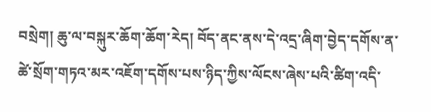བསྲེག། ཆུ་ལ་བསྐུར་ཆོག་ཆོག་རེད། བོད་ནང་ནས་དེ་འདྲ་ཞིག་བྱེད་དགོས་ན་ཚེ་སྲོག་གཏའ་མར་འཇོག་དགོས་པས་ཉིད་ཀྱིས་ལོངས་ཞེས་པའི་ཚིག་འདི་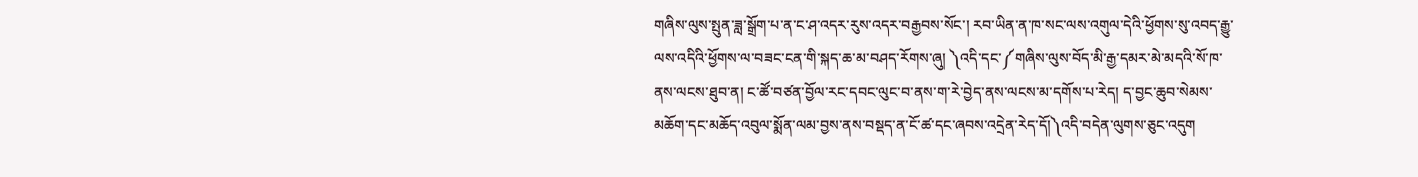གཞིས་ལུས་སྤུན་ཟླ་སྒྲོག་པ་ན་ང་ཤ་འདར་རུས་འདར་བརྒྱབས་སོང་། རབ་ཡིན་ན་ཁ་སང་ལས་འགུལ་དེའི་ཕྱོགས་སུ་འབད་རྒྱུ་ལས་འདིའི་ཕྱོགས་ལ་བཟང་ངན་གི་སྐད་ཆ་མ་བཤད་རོགས་ཞུ། ༽འདི་དང་༼གཞིས་ལུས་བོད་མི་རྒྱ་དམར་མེ་མདའི་སོ་ཁ་ནས་ལངས་ཐུབ་ན། ང་ཚོ་བཙན་བྱོལ་རང་དབང་ལུང་བ་ནས་ག་རེ་བྱེད་ནས་ལངས་མ་དགོས་པ་རེད། ད་བྱང་ཆུབ་སེམས་མཆོག་དང་མཆོད་འབུལ་སྨོན་ལམ་བྱས་ནས་བསྡད་ན་ངོ་ཚ་དང་ཞབས་འདྲེན་རེད་དོ།༽འདི་བདེན་ལུགས་ཅུང་འདུག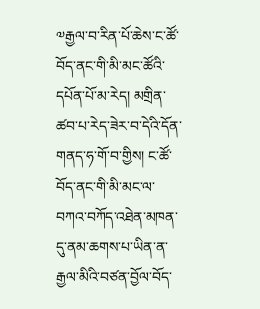༧རྒྱལ་བ་རིན་པོ་ཆེས་ང་ཚོ་བོད་ནང་གི་མི་མང་ཚོའི་དཔོན་པོ་མ་རེད། མགྲིན་ཚབ་པ་རེད་ཟེར་བ་དེའི་དོན་གནད་ཧ་གོ་བ་གྱིས། ང་ཚོ་བོད་ནང་གི་མི་མང་ལ་བཀའ་བཀོད་འཐེན་མཁན་དུ་ནམ་ཆགས་པ་ཡིན་ན་རྒྱལ་མིའི་བཙན་བྱོལ་བོད་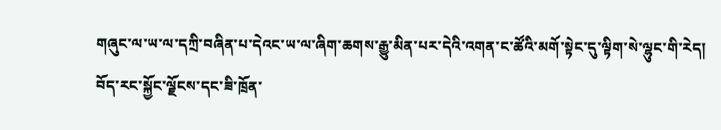གཞུང་ལ་ཡ་ལ་དཀྲི་བཞིན་པ་དེའང་ཡ་ལ་ཞིག་ཆགས་རྒྱུ་མིན་པར་དེའི་འགན་ང་ཚོའི་མགོ་སྟེང་དུ་ལྟིག་སེ་ལྷུང་གི་རེད།
བོད་རང་སྐྱོང་ལྗོངས་དང་ཟི་ཁྲོན་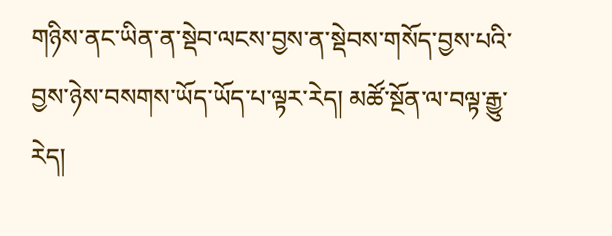གཉིས་ནང་ཡིན་ན་སྡེབ་ལངས་བྱས་ན་སྡེབས་གསོད་བྱས་པའི་བྱས་ཉེས་བསགས་ཡོད་ཡོད་པ་ལྟར་རེད། མཚོ་སྔོན་ལ་བལྟ་རྒྱུ་རེད།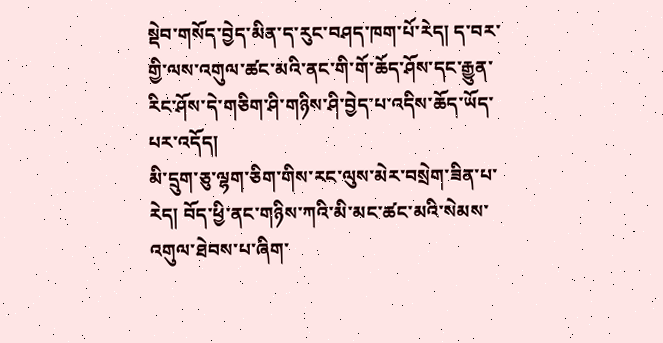སྡེབ་གསོད་བྱེད་མིན་ད་རུང་བཤད་ཁག་པོ་རེད། ད་བར་གྱི་ལས་འགུལ་ཚང་མའི་ནང་གི་གོ་ཆོད་ཤོས་དང་རྒྱུན་རིང་ཤོས་དེ་གཅིག་ཤི་གཉིས་ཤི་བྱེད་པ་འདིས་ཆོད་ཡོད་པར་འདོད།
མི་དྲུག་ཅུ་ལྷག་ཅིག་གིས་རང་ལུས་མེར་བསྲེག་ཟིན་པ་རེད། བོད་ཕྱི་ནང་གཉིས་ཀའི་མི་མང་ཚང་མའི་སེམས་འགུལ་ཐེབས་པ་ཞིག་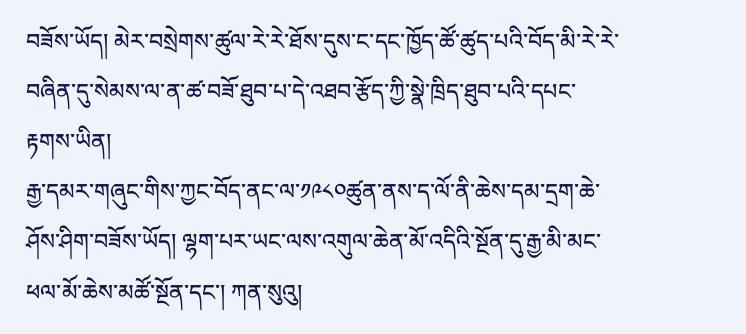བཟོས་ཡོད། མེར་བསྲེགས་ཚུལ་རེ་རེ་ཐོས་དུས་ང་དང་ཁྱོད་ཚོ་ཚུད་པའི་བོད་མི་རེ་རེ་བཞིན་དུ་སེམས་ལ་ན་ཚ་བཟོ་ཐུབ་པ་དེ་འཐབ་རྩོད་ཀྱི་སྣེ་ཁྲིད་ཐུབ་པའི་དཔང་རྟགས་ཡིན།
རྒྱ་དམར་གཞུང་གིས་ཀྱང་བོད་ནང་ལ་༡༩༨༠ཚུན་ནས་ད་ལོ་ནི་ཆེས་དམ་དྲག་ཆེ་ཤོས་ཤིག་བཟོས་ཡོད། ལྷག་པར་ཡང་ལས་འགུལ་ཆེན་མོ་འདིའི་སྔོན་དུ་རྒྱ་མི་མང་ཕལ་མོ་ཆེས་མཚོ་སྔོན་དང་། ཀན་སུའུ།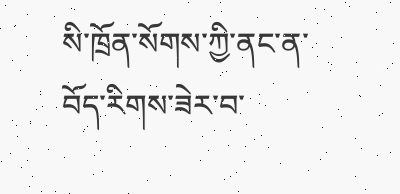སི་ཁྲོན་སོགས་ཀྱི་ནང་ན་བོད་རིགས་ཟེར་བ་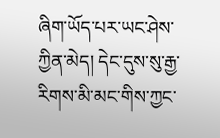ཞིག་ཡོད་པར་ཡང་ཤེས་ཀྱིན་མེད། དེང་དུས་སུ་རྒྱ་རིགས་མི་མང་གིས་ཀྱང་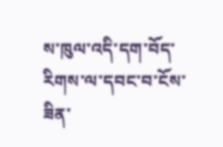ས་ཁུལ་འདི་དག་བོད་རིགས་ལ་དབང་བ་ངོས་ཟིན་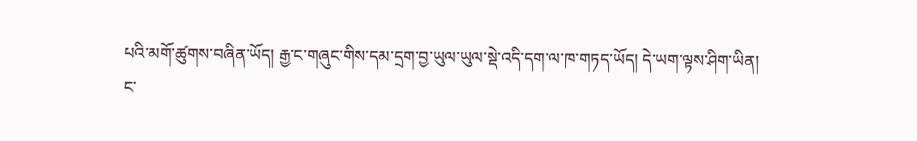པའི་མགོ་ཚུགས་བཞིན་ཡོད། རྒྱ་ང་གཞུང་གིས་དམ་དྲག་བྱ་ཡུལ་ཡུལ་སྡེ་འདི་དག་ལ་ཁ་གཏད་ཡོད། དེ་ཡག་ལྟས་ཤིག་ཡིན།
ང་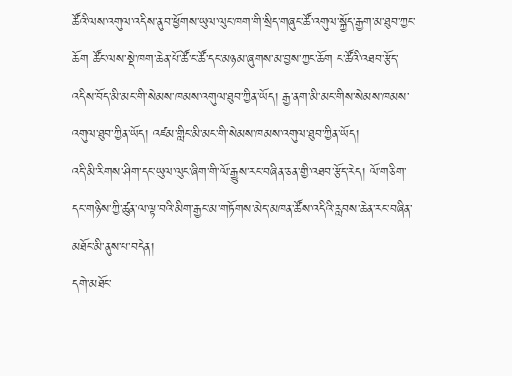ཚོའི་ལས་འགུལ་འདིས་ནུབ་ཕྱོགས་ཡུལ་ལུང་ཁག་གི་སྲིད་གཞུང་ཚོ་འགུལ་སྐྱོད་རྒྱག་མ་ཐུབ་ཀྱང་ཆོག ཚོང་ལས་སྡེ་ཁག་ཆེན་པོ་ཚོ་ང་ཚོ་དང་མཉམ་ཞུགས་མ་བྱས་ཀྱང་ཆོག ང་ཚོའི་འཐབ་རྩོད་འདིས་བོད་མི་མང་གི་སེམས་ཁམས་འགུལ་ཐུབ་ཀྱིན་ཡོད། རྒྱ་ནག་མི་མང་གིས་སེམས་ཁམས་འགུལ་ཐུབ་ཀྱིན་ཡོད། འཛམ་གླིང་མི་མང་གི་སེམས་ཁམས་འགུལ་ཐུབ་ཀྱིན་ཡོད།
འདི་མི་རིགས་ཤིག་དང་ཡུལ་ལུང་ཞིག་གི་ལོ་རྒྱུས་རང་བཞིན་ཅན་གྱི་འཐབ་རྩོད་རེད། ལོ་གཅིག་དང་གཉིས་ཀྱི་ཚུན་ལ་ལྟ་བའི་མིག་རྒྱང་མ་གཏོགས་མེད་མཁན་ཚོས་འདིའི་རླབས་ཆེན་རང་བཞིན་མཐོང་མི་ནུས་པ་བདེན།
དགེ་མཐོང་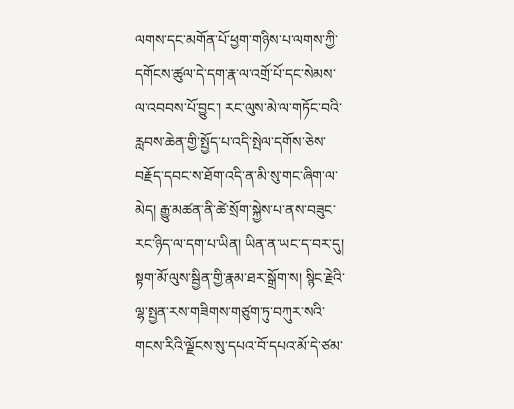ལགས་དང་མགོན་པོ་ཕྱག་གཉིས་པ་ལགས་ཀྱི་དགོངས་ཚུལ་དེ་དག་རྣ་ལ་འགྲོ་པོ་དང་སེམས་ལ་འབབས་པོ་བྱུང་། རང་ལུས་མེ་ལ་གཏོང་བའི་རླབས་ཆེན་གྱི་སྤྱོད་པ་འདི་སྤེལ་དགོས་ཅེས་བརྗོད་དབང་ས་ཐོག་འདི་ན་མི་སུ་གང་ཞིག་ལ་མེད། རྒྱུ་མཚན་ནི་ཚེ་སྲོག་སྐྱེས་པ་ནས་བཟུང་རང་ཉིད་ལ་དག་པ་ཡིན། ཡིན་ན་ཡང་ད་བར་དུ། སྟག་མོ་ལུས་སྦྱིན་གྱི་རྣམ་ཐར་སྒྲོག་ས། སྙིང་རྗེའི་ལྷ་སྤྱན་རས་གཟིགས་གཙུག་ཏུ་བཀུར་སའི་གངས་རིའི་ལྗོངས་སུ་དཔའ་བོ་དཔའ་མོ་དེ་ཙམ་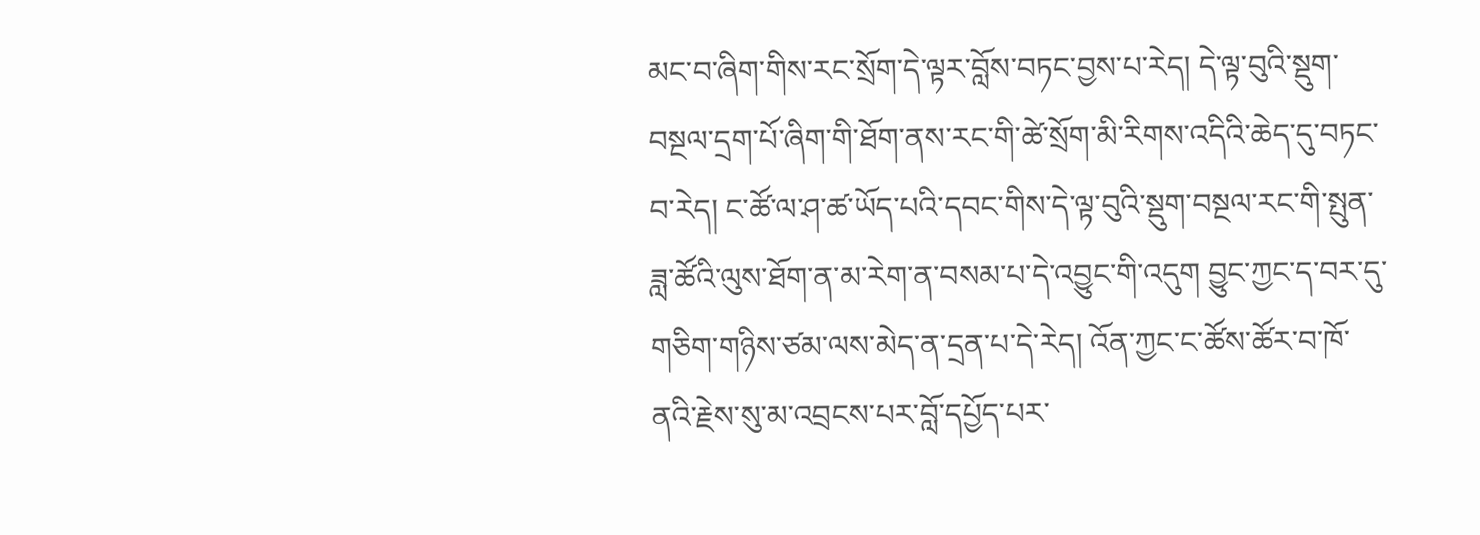མང་བ་ཞིག་གིས་རང་སྲོག་དེ་ལྟར་བློས་བཏང་བྱས་པ་རེད། དེ་ལྟ་བུའི་སྡུག་བསྔལ་དྲག་པོ་ཞིག་གི་ཐོག་ནས་རང་གི་ཚེ་སྲོག་མི་རིགས་འདིའི་ཆེད་དུ་བཏང་བ་རེད། ང་ཚོ་ལ་ཤ་ཚ་ཡོད་པའི་དབང་གིས་དེ་ལྟ་བུའི་སྡུག་བསྔལ་རང་གི་སྤུན་ཟླ་ཚོའི་ལུས་ཐོག་ན་མ་རེག་ན་བསམ་པ་དེ་འབྱུང་གི་འདུག བྱུང་ཀྱང་ད་བར་དུ་གཅིག་གཉིས་ཙམ་ལས་མེད་ན་དྲན་པ་དེ་རེད། འོན་ཀྱང་ང་ཚོས་ཚོར་བ་ཁོ་ནའི་རྗེས་སུ་མ་འབྲངས་པར་བློ་དཔྱོད་པར་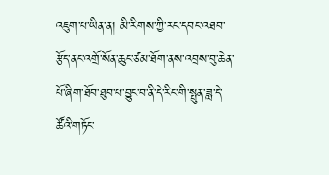འཇུག་པ་ཡིན་ན། མི་རིགས་ཀྱི་རང་དབང་འཐབ་རྩོད་ནང་འགྲོ་སོན་ཆུང་ཙམ་ཐོག་ནས་འབྲས་བུ་ཆེན་པོ་ཞིག་ཐོབ་ཐུབ་པ་བྱུང་བ་ནི་དེ་རིང་གི་སྤུན་ཟླ་དེ་ཚོའི་གཏོང་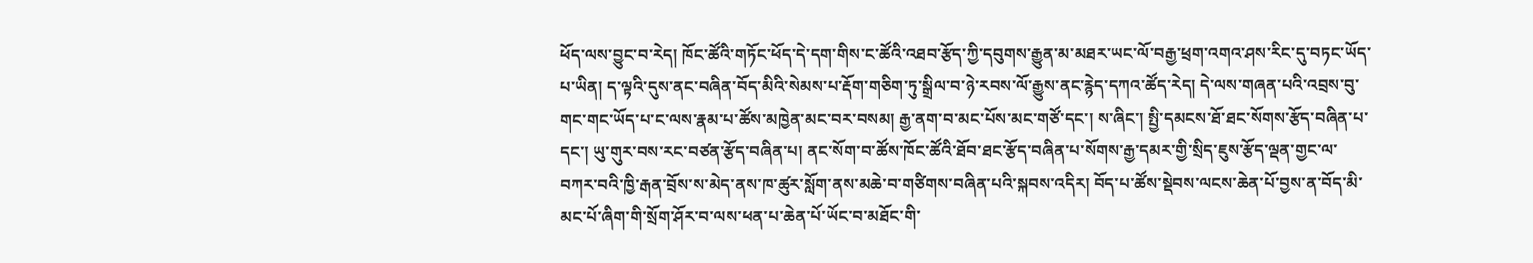ཕོད་ལས་བྱུང་བ་རེད། ཁོང་ཚོའི་གཏོང་ཕོད་དེ་དག་གིས་ང་ཚོའི་འཐབ་རྩོད་ཀྱི་དབུགས་རྒྱུན་མ་མཐར་ཡང་ལོ་བརྒྱ་ཕྲག་འགའ་ཤས་རིང་དུ་བཏང་ཡོད་པ་ཡིན། ད་ལྟའི་དུས་ནང་བཞིན་བོད་མིའི་སེམས་པ་རྡོག་གཅིག་ཏུ་སྒྲིལ་བ་ཉེ་རབས་ལོ་རྒྱུས་ནང་རྙེད་དཀའ་ཚོད་རེད། དེ་ལས་གཞན་པའི་འབྲས་བུ་གང་གང་ཡོད་པ་ང་ལས་རྣམ་པ་ཚོས་མཁྱེན་མང་བར་བསམ། རྒྱ་ནག་བ་མང་པོས་མང་གཙོ་དང་། ས་ཞིང་། སྤྱི་དམངས་ཐོ་ཐང་སོགས་རྩོད་བཞིན་པ་དང་། ཡུ་གུར་བས་རང་བཙན་རྩོད་བཞིན་པ། ནང་སོག་བ་ཚོས་ཁོང་ཚོའི་ཐོབ་ཐང་རྩོད་བཞིན་པ་སོགས་རྒྱ་དམར་གྱི་སྲིད་ཇུས་རྩོད་ལྡན་གྱང་ལ་བཀར་བའི་ཁྱི་རྒན་བྲོས་ས་མེད་ནས་ཁ་ཚུར་སློག་ནས་མཆེ་བ་གཙིགས་བཞིན་པའི་སྐབས་འདིར། བོད་པ་ཚོས་སྡེབས་ལངས་ཆེན་པོ་བྱས་ན་བོད་མི་མང་པོ་ཞིག་གི་སྲོག་ཤོར་བ་ལས་ཕན་པ་ཆེན་པོ་ཡོང་བ་མཐོང་གི་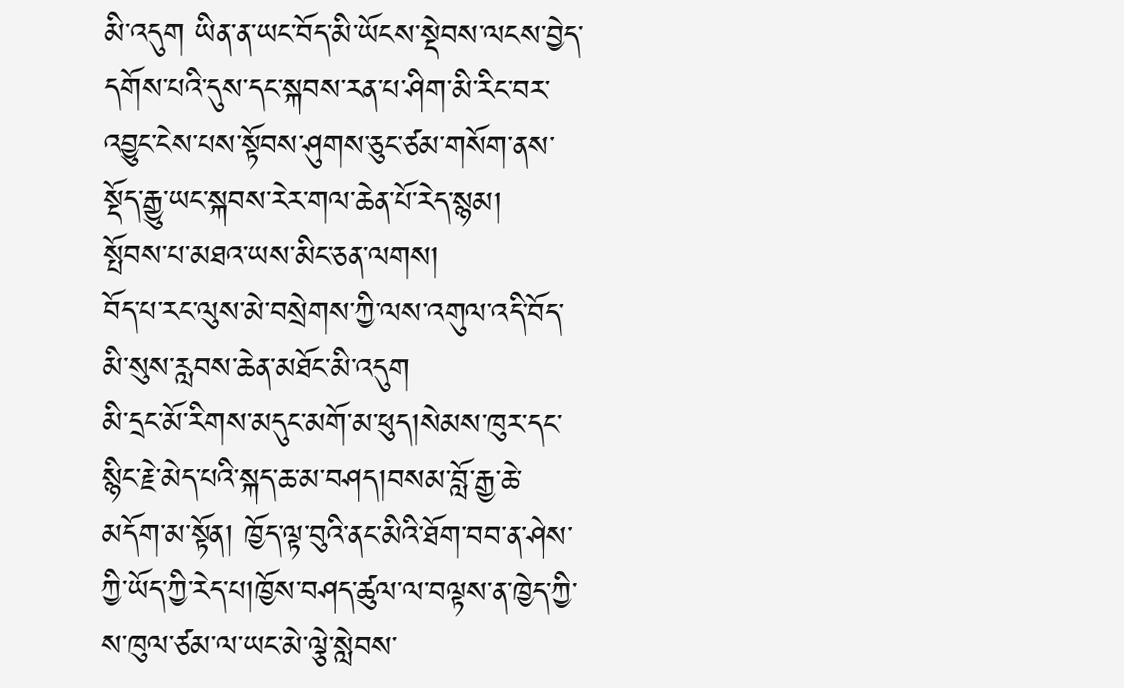མི་འདུག ཡིན་ན་ཡང་བོད་མི་ཡོངས་སྡེབས་ལངས་བྱེད་དགོས་པའི་དུས་དང་སྐབས་རན་པ་ཤིག་མི་རིང་བར་འབྱུང་ངེས་པས་སྟོབས་ཤུགས་ཅུང་ཙམ་གསོག་ནས་སྡོད་རྒྱུ་ཡང་སྐབས་རེར་གལ་ཆེན་པོ་རེད་སྙམ།
སྤོབས་པ་མཐའ་ཡས་མིང་ཅན་ལགས།
བོད་པ་རང་ལུས་མེ་བསྲེགས་ཀྱི་ལས་འགུལ་འདི་བོད་མི་སུས་རླབས་ཆེན་མཐོང་མི་འདུག
མི་དྲང་མོ་རིགས་མདུང་མགོ་མ་ཕུད།སེམས་ཁུར་དང་སྙིང་རྗེ་མེད་པའི་སྐད་ཆ་མ་བཤད།བསམ་བློ་རྒྱ་ཆེ་མདོག་མ་སྟོན། ཁྱོད་ལྟ་བུའི་ནང་མིའི་ཐོག་བབ་ན་ཤེས་ཀྱི་ཡོད་ཀྱི་རེད་པ།ཁྱོས་བཤད་ཚུལ་ལ་བལྟས་ན་ཁྱེད་ཀྱི་ས་ཁུལ་ཙམ་ལ་ཡང་མེ་ལྕེ་སླེབས་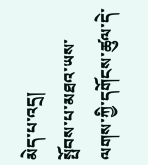མེད་པ་འདྲ།
སྤོབས་པ་མཐའ་ཡས་ལགས་ཀྱི་དགོངས་ཚུལ་དེ་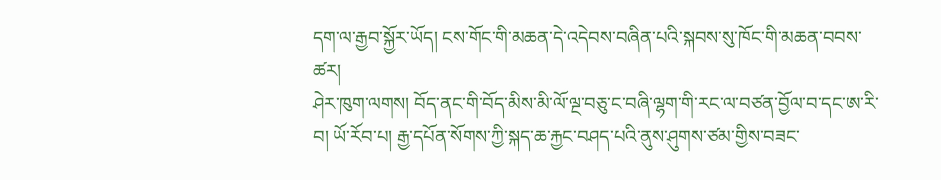དག་ལ་རྒྱབ་སྐྱོར་ཡོད། ངས་གོང་གི་མཆན་དེ་འདེབས་བཞིན་པའི་སྐབས་སུ་ཁོང་གི་མཆན་བབས་ཚར།
ཤེར་ཁུག་ལགས། བོད་ནང་གི་བོད་མིས་མི་ལོ་ལྔ་བཅུ་ང་བཞི་ལྷག་གི་རང་ལ་བཙན་བྱོལ་བ་དང་ཨ་རི་བ། ཡོ་རོབ་པ། རྒྱ་དཔོན་སོགས་ཀྱི་སྐད་ཆ་རྐྱང་བཤད་པའི་ནུས་ཤུགས་ཙམ་གྱིས་བཟང་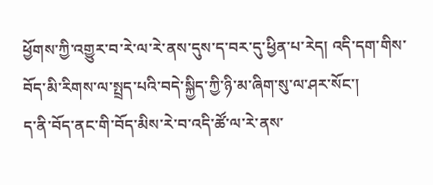ཕྱོགས་ཀྱི་འགྱུར་བ་རེ་ལ་རེ་ནས་དུས་ད་བར་དུ་ཕྱིན་པ་རེད། འདི་དག་གིས་བོད་མི་རིགས་ལ་སྤྲད་པའི་བདེ་སྐྱིད་ཀྱི་ཉི་མ་ཞིག་སུ་ལ་ཤར་སོང་།
ད་ནི་བོད་ནང་གི་བོད་མིས་རེ་བ་འདི་ཚོ་ལ་རེ་ནས་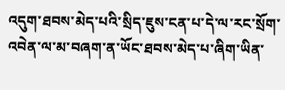འདུག་ཐབས་མེད་པའི་སྲིད་ཇུས་ངན་པ་དེ་ལ་རང་སྲོག་འབེན་ལ་མ་བཞག་ན་ཡོང་ཐབས་མེད་པ་ཞིག་ཡིན་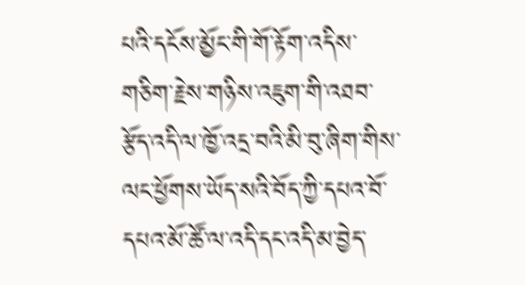པའི་དངོས་མྱོང་གི་གོ་རྟོག་འདིས་གཅིག་རྗེས་གཉིས་འཇུག་གི་འཐབ་རྩོད་འདི་ལ་ཁྱོ་འདྲ་བའི་མི་བུ་ཞིག་གིས་ལང་ཕྱོགས་ཡོད་སའི་བོད་ཀྱི་དཔའ་བོ་དཔའ་མོ་ཚོ་ལ་འདི་དང་འདི་མ་བྱེད་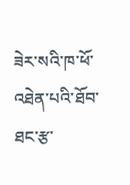ཟེར་སའི་ཁ་ཕོ་འཐེན་པའི་ཐོབ་ཐང་རྩ་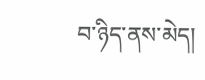བ་ཉིད་ནས་མེད།